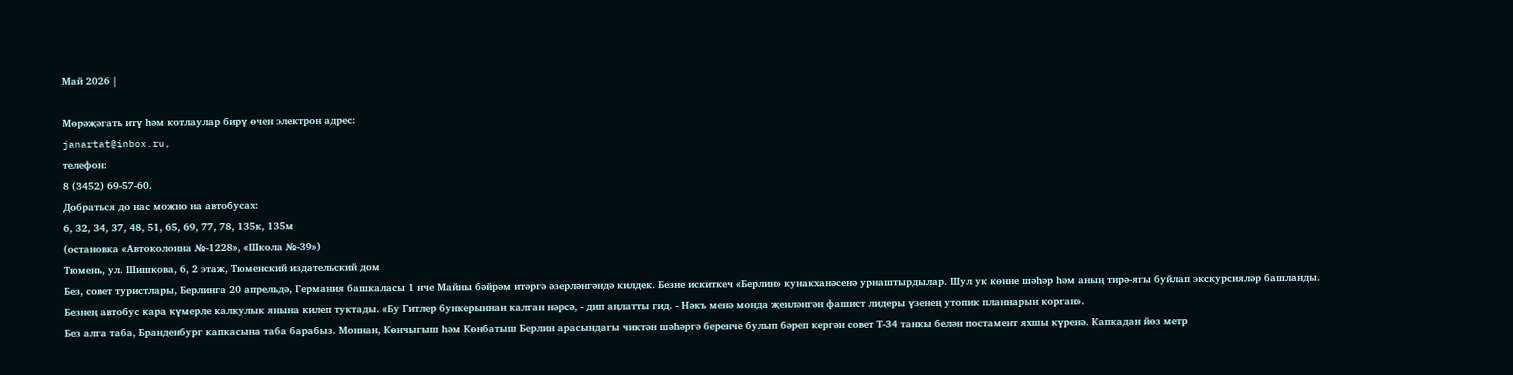Май 2026 |

Мөрәҗәгать итү һәм котлаулар бирү өчен электрон адрес:
janartat@inbox.ru,
телефон:
8 (3452) 69-57-60.
Добраться до нас можно на автобусах:
6, 32, 34, 37, 48, 51, 65, 69, 77, 78, 135к, 135м
(остановка «Автоколонна №-1228», «Школа №-39»)
Тюмень, ул. Шишкова, 6, 2 этаж, Тюменский издательский дом
Без, совет туристлары, Берлинга 20 апрельдә, Германия башкаласы 1 нче Майны бәйрәм итәргә әзерләнгәндә килдек. Безне искиткеч «Берлин» кунакханәсенә урнаштырдылар. Шул ук көнне шәһәр һәм аның тирә-ягы буйлап экскурсияләр башланды.
Безнең автобус кара күмерле калкулык янына килеп туктады. «Бу Гитлер бункерыннан калган нәрсә, - дип аңлатты гид. - Нәкъ менә монда җенләнгән фашист лидеры үзенең утопик планнарын корган».
Без алга таба, Бранденбург капкасына таба барабыз. Моннан, Көнчыгыш һәм Көнбатыш Берлин арасындагы чиктән шәһәргә беренче булып бәреп кергән совет Т-34 танкы белән постамент яхшы күренә. Капкадан йөз метр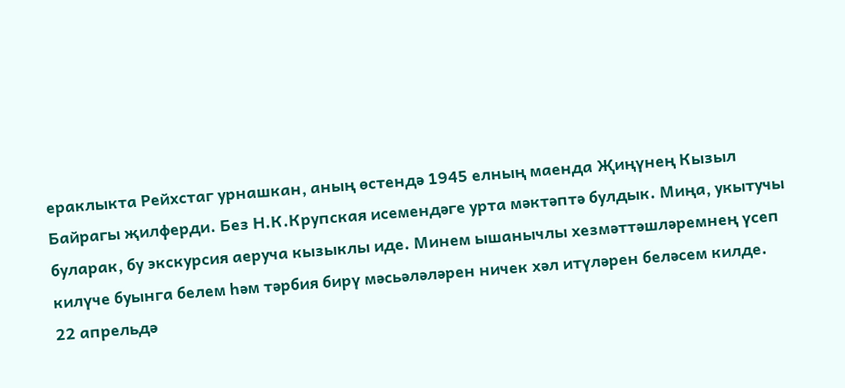ераклыкта Рейхстаг урнашкан, аның өстендә 1945 елның маенда Җиңүнең Кызыл Байрагы җилферди. Без Н.К.Крупская исемендәге урта мәктәптә булдык. Миңа, укытучы буларак, бу экскурсия аеруча кызыклы иде. Минем ышанычлы хезмәттәшләремнең үсеп килүче буынга белем һәм тәрбия бирү мәсьәләләрен ничек хәл итүләрен беләсем килде.
22 апрельдә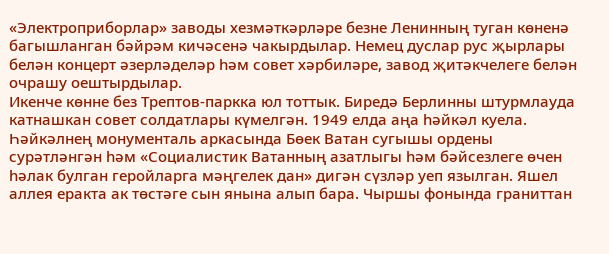«Электроприборлар» заводы хезмәткәрләре безне Ленинның туган көненә багышланган бәйрәм кичәсенә чакырдылар. Немец дуслар рус җырлары белән концерт әзерләделәр һәм совет хәрбиләре, завод җитәкчелеге белән очрашу оештырдылар.
Икенче көнне без Трептов-паркка юл тоттык. Биредә Берлинны штурмлауда катнашкан совет солдатлары күмелгән. 1949 елда аңа һәйкәл куела. Һәйкәлнең монументаль аркасында Бөек Ватан сугышы ордены сурәтләнгән һәм «Социалистик Ватанның азатлыгы һәм бәйсезлеге өчен һәлак булган геройларга мәңгелек дан» дигән сүзләр уеп язылган. Яшел аллея еракта ак төстәге сын янына алып бара. Чыршы фонында граниттан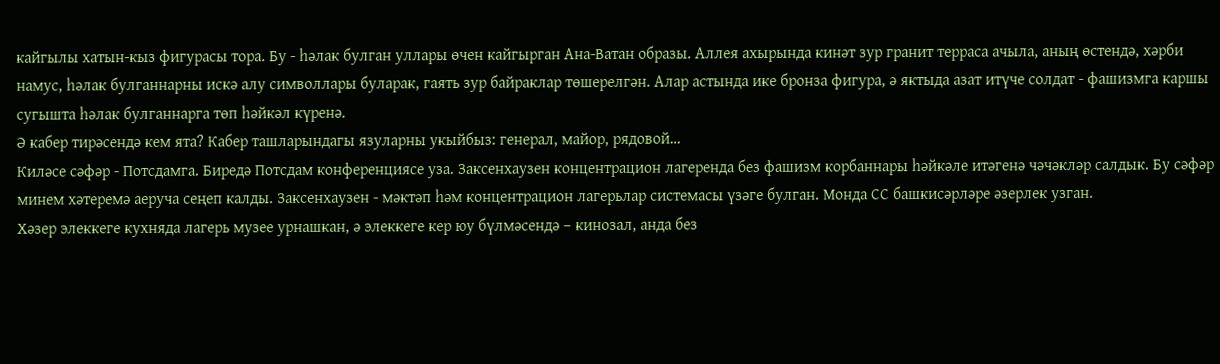кайгылы хатын-кыз фигурасы тора. Бу - һәлак булган уллары өчен кайгырган Ана-Ватан образы. Аллея ахырында кинәт зур гранит терраса ачыла, аның өстендә, хәрби намус, һәлак булганнарны искә алу символлары буларак, гаять зур байраклар төшерелгән. Алар астында ике бронза фигура, ә яктыда азат итүче солдат - фашизмга каршы сугышта һәлак булганнарга төп һәйкәл күренә.
Ә кабер тирәсендә кем ята? Кабер ташларындагы язуларны укыйбыз: генерал, майор, рядовой…
Киләсе сәфәр - Потсдамга. Биредә Потсдам конференциясе уза. Заксенхаузен концентрацион лагеренда без фашизм корбаннары һәйкәле итәгенә чәчәкләр салдык. Бу сәфәр минем хәтеремә аеруча сеңеп калды. Заксенхаузен - мәктәп һәм концентрацион лагерьлар системасы үзәге булган. Монда СС башкисәрләре әзерлек узган.
Хәзер элеккеге кухняда лагерь музее урнашкан, ә элеккеге кер юу бүлмәсендә – кинозал, анда без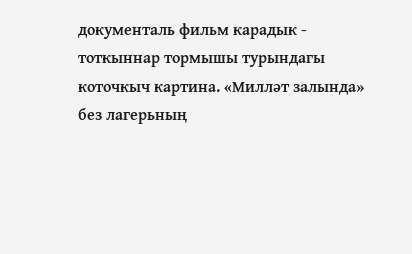документаль фильм карадык - тоткыннар тормышы турындагы коточкыч картина. «Милләт залында» без лагерьның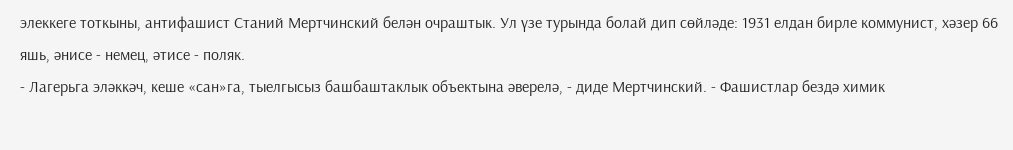элеккеге тоткыны, антифашист Станий Мертчинский белән очраштык. Ул үзе турында болай дип сөйләде: 1931 елдан бирле коммунист, хәзер 66 яшь, әнисе - немец, әтисе - поляк.
- Лагерьга эләккәч, кеше «сан»га, тыелгысыз башбаштаклык объектына әверелә, - диде Мертчинский. - Фашистлар бездә химик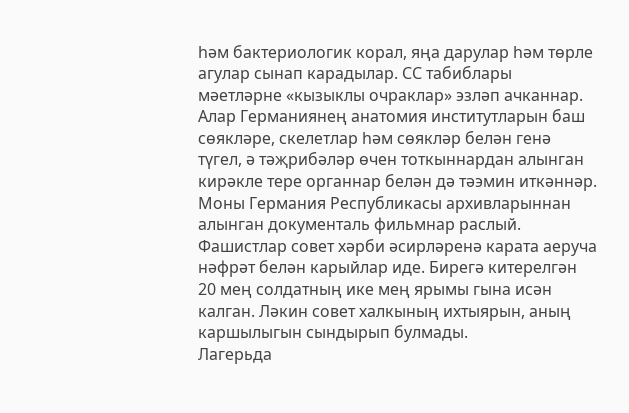һәм бактериологик корал, яңа дарулар һәм төрле агулар сынап карадылар. СС табиблары мәетләрне «кызыклы очраклар» эзләп ачканнар. Алар Германиянең анатомия институтларын баш сөякләре, скелетлар һәм сөякләр белән генә түгел, ә тәҗрибәләр өчен тоткыннардан алынган кирәкле тере органнар белән дә тәэмин иткәннәр. Моны Германия Республикасы архивларыннан алынган документаль фильмнар раслый. Фашистлар совет хәрби әсирләренә карата аеруча нәфрәт белән карыйлар иде. Бирегә китерелгән 20 мең солдатның ике мең ярымы гына исән калган. Ләкин совет халкының ихтыярын, аның каршылыгын сындырып булмады.
Лагерьда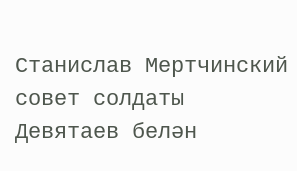Станислав Мертчинский совет солдаты Девятаев белән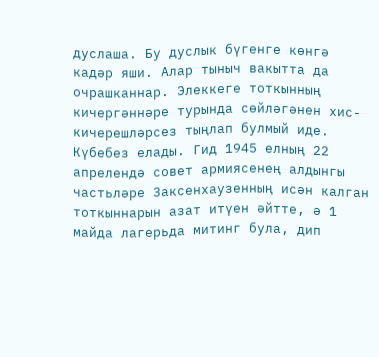дуслаша. Бу дуслык бүгенге көнгә кадәр яши. Алар тыныч вакытта да очрашканнар. Элеккеге тоткынның кичергәннәре турында сөйләгәнен хис-кичерешләрсез тыңлап булмый иде. Күбебез елады. Гид 1945 елның 22 апрелендә совет армиясенең алдынгы частьләре Заксенхаузенның исән калган тоткыннарын азат итүен әйтте, ә 1 майда лагерьда митинг була, дип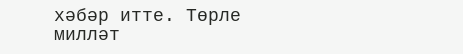хәбәр итте. Төрле милләт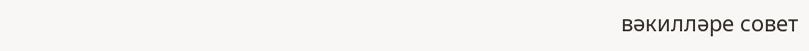вәкилләре совет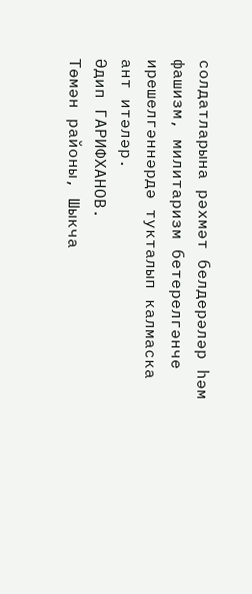солдатларына рәхмәт белдерәләр һәм фашизм, милитаризм бетерелгәнче ирешелгәннәрдә тукталып калмаска ант итәләр.
Әдип ГАРИФХАНОВ.
Төмән районы, Шыкча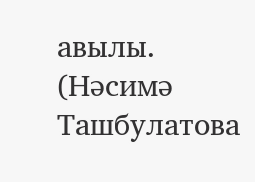авылы.
(Нәсимә Ташбулатова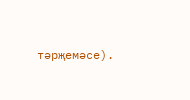тәрҗемәсе).